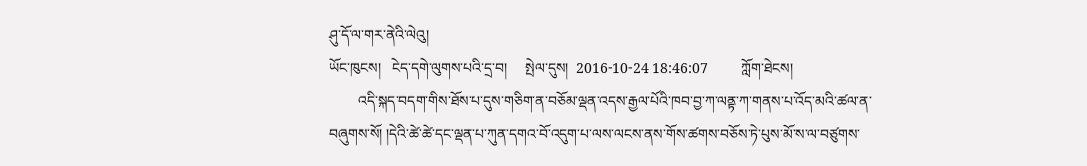ཤུ་དོ་ལ་གར་ནེའི་ལེའུ།
ཡོང་ཁུངས།   ངེད་དགེ་ལུགས་པའི་དྲ་བ།     སྤེལ་དུས།  2016-10-24 18:46:07         ཀློག་ཐེངས།
        འདི་སྐད་བདག་གིས་ཐོས་པ་དུས་གཅིག་ན་བཅོམ་ལྡན་འདས་རྒྱལ་པོའི་ཁབ་བྱ་ཀ་ལནྟ་ཀ་གནས་པ་འོད་མའི་ཚལ་ན་བཞུགས་སོ། །དེའི་ཚེ་ཚེ་དང་ལྡན་པ་ཀུན་དགའ་བོ་འདུག་པ་ལས་ལངས་ནས་གོས་ཚགས་བཅོས་ཏེ་པུས་མོ་ས་ལ་བཙུགས་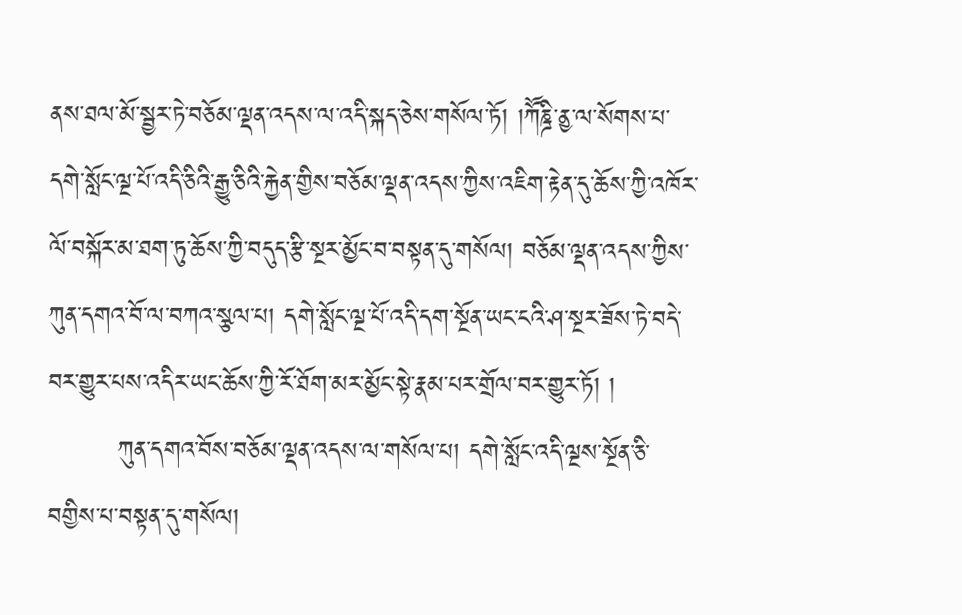ནས་ཐལ་མོ་སྦྱར་ཏེ་བཅོམ་ལྡན་འདས་ལ་འདི་སྐད་ཅེས་གསོལ་ཏོ། །ཀཽཎྜི་ནྱ་ལ་སོགས་པ་དགེ་སློང་ལྔ་པོ་འདི་ཅིའི་རྒྱུ་ཅིའི་རྐྱེན་གྱིས་བཅོམ་ལྡན་འདས་ཀྱིས་འཇིག་རྟེན་དུ་ཆོས་ཀྱི་འཁོར་ལོ་བསྐོར་མ་ཐག་ཏུ་ཆོས་ཀྱི་བདུད་རྩི་སྔར་མྱོང་བ་བསྟན་དུ་གསོལ། བཅོམ་ལྡན་འདས་ཀྱིས་ཀུན་དགའ་བོ་ལ་བཀའ་སྩལ་པ། དགེ་སློང་ལྔ་པོ་འདི་དག་སྔོན་ཡང་ངའི་ཤ་སྔར་ཟོས་ཏེ་བདེ་བར་གྱུར་པས་འདིར་ཡང་ཆོས་ཀྱི་རོ་ཐོག་མར་མྱོང་སྟེ་རྣམ་པར་གྲོལ་བར་གྱུར་ཏོ། །
        ཀུན་དགའ་བོས་བཅོམ་ལྡན་འདས་ལ་གསོལ་པ། དགེ་སློང་འདི་ལྔས་སྔོན་ཅི་བགྱིས་པ་བསྟན་དུ་གསོལ།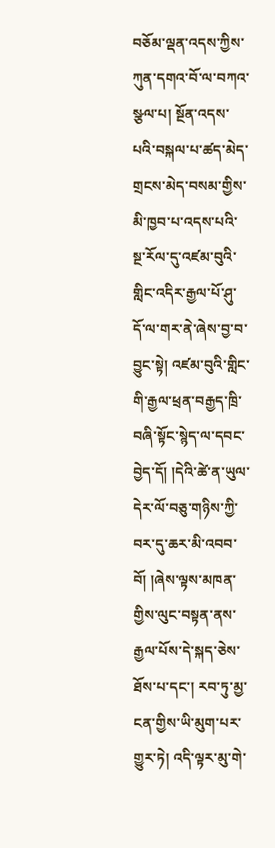བཅོམ་ལྡན་འདས་ཀྱིས་ཀུན་དགའ་བོ་ལ་བཀའ་སྩལ་པ། སྔོན་འདས་པའི་བསྐལ་པ་ཚད་མེད་གྲངས་མེད་བསམ་གྱིས་མི་ཁྱབ་པ་འདས་པའི་སྔ་རོལ་དུ་འཛམ་བུའི་གླིང་འདིར་རྒྱལ་པོ་ཤུ་དོ་ལ་གར་ནེ་ཞེས་བྱ་བ་བྱུང་སྟེ། འཛམ་བུའི་གླིང་གི་རྒྱལ་ཕྲན་བརྒྱད་ཁྲི་བཞི་སྟོང་སྙེད་ལ་དབང་བྱེད་དོ། །དེའི་ཚེ་ན་ཡུལ་དེར་ལོ་བཅུ་གཉིས་ཀྱི་བར་དུ་ཆར་མི་འབབ་བོ། །ཞེས་ལྟས་མཁན་གྱིས་ལུང་བསྟན་ནས་རྒྱལ་པོས་དེ་སྐད་ཅེས་ཐོས་པ་དང་། རབ་ཏུ་མྱ་ངན་གྱིས་ཡི་མུག་པར་གྱུར་ཏེ། འདི་ལྟར་མུ་གེ་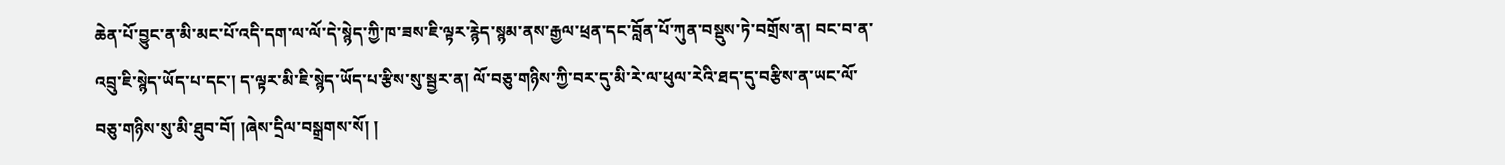ཆེན་པོ་བྱུང་ན་མི་མང་པོ་འདི་དག་ལ་ལོ་དེ་སྙེད་ཀྱི་ཁ་ཟས་ཇི་ལྟར་རྙེད་སྙམ་ནས་རྒྱལ་ཕྲན་དང་བློན་པོ་ཀུན་བསྡུས་ཏེ་བགྲོས་ན། བང་བ་ན་འབྲུ་ཇི་སྙེད་ཡོད་པ་དང་། ད་ལྟར་མི་ཇི་སྙེད་ཡོད་པ་རྩིས་སུ་སྦྱར་ན། ལོ་བཅུ་གཉིས་ཀྱི་བར་དུ་མི་རེ་ལ་ཕུལ་རེའི་ཐད་དུ་བརྩིས་ན་ཡང་ལོ་བཅུ་གཉིས་སུ་མི་ཐུབ་བོ། །ཞེས་དྲིལ་བསྒྲགས་སོ། །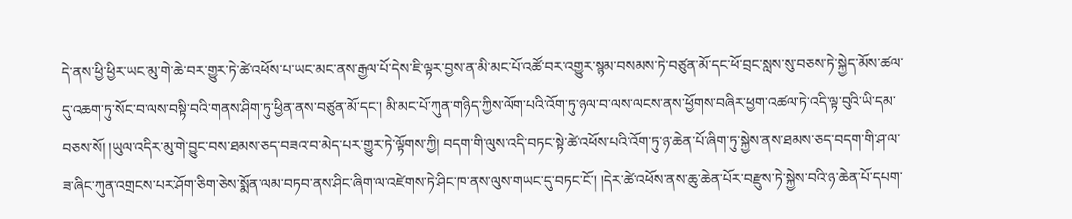དེ་ནས་ཕྱི་ཕྱིར་ཡང་མུ་གེ་ཆེ་བར་གྱུར་ཏེ་ཚེ་འཕོས་པ་ཡང་མང་ནས་རྒྱལ་པོ་དེས་ཇི་ལྟར་བྱས་ན་མི་མང་པོ་འཚོ་བར་འགྱུར་སྙམ་བསམས་ཏེ་བཙུན་མོ་དང་ཕོ་བྲང་སླས་སུ་བཅས་ཏེ་སྐྱེད་མོས་ཚལ་དུ་འཆག་ཏུ་སོང་བ་ལས་བསྟི་བའི་གནས་ཤིག་ཏུ་ཕྱིན་ནས་བཙུན་མོ་དང་། མི་མང་པོ་ཀུན་གཉིད་ཀྱིས་ལོག་པའི་འོག་ཏུ་ཉལ་བ་ལས་ལངས་ནས་ཕྱོགས་བཞིར་ཕྱག་འཚལ་ཏེ་འདི་ལྟ་བུའི་ཡི་དམ་བཅས་སོ། །ཡུལ་འདིར་མུ་གེ་བྱུང་བས་ཐམས་ཅད་བཟའ་བ་མེད་པར་གྱུར་ཏེ་ལྟོགས་ཀྱི། བདག་གི་ལུས་འདི་བཏང་སྟེ་ཚེ་འཕོས་པའི་འོག་ཏུ་ཉ་ཆེན་པོ་ཞིག་ཏུ་སྐྱེས་ནས་ཐམས་ཅད་བདག་གི་ཤ་ལ་ཟ་ཞིང་ཀུན་འགྲངས་པར་ཤོག་ཅིག་ཅེས་སྨོན་ལམ་བཏབ་ནས་ཤིང་ཞིག་ལ་འཛེགས་ཏེ་ཤིང་ཁ་ནས་ལུས་གཡང་དུ་བཏང་ངོ་། །དེར་ཚེ་འཕོས་ནས་ཆུ་ཆེན་པོར་བརྫུས་ཏེ་སྐྱེས་བའི་ཉ་ཆེན་པོ་དཔག་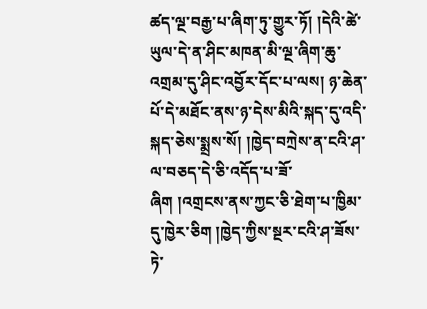ཚད་ལྔ་བརྒྱ་པ་ཞིག་ཏུ་གྱུར་ཏོ། །དེའི་ཚེ་ཡུལ་དེ་ན་ཤིང་མཁན་མི་ལྔ་ཞིག་ཆུ་འགྲམ་དུ་ཤིང་འབྱོར་དོང་པ་ལས། ཉ་ཆེན་པོ་དེ་མཐོང་ནས་ཉ་དེས་མིའི་སྐད་དུ་འདི་སྐད་ཅེས་སྨྲས་སོ། །ཁྱེད་བཀྲེས་ན་ངའི་ཤ་ལ་བཅད་དེ་ཅི་འདོད་པ་ཟོ་ཞིག །འགྲངས་ནས་ཀྱང་ཅི་ཐེག་པ་ཁྱིམ་དུ་ཁྱེར་ཅིག །ཁྱེད་ཀྱིས་སྔར་ངའི་ཤ་ཟོས་ཏེ་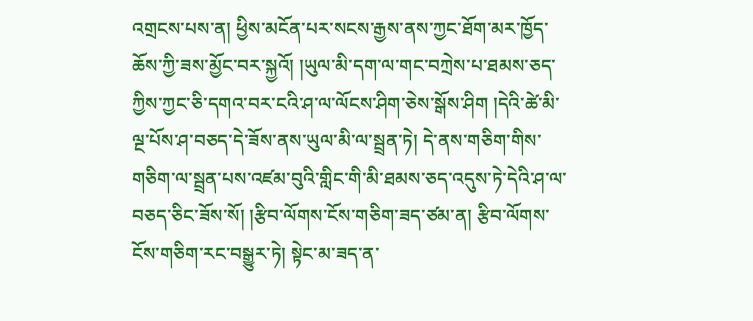འགྲངས་པས་ན། ཕྱིས་མངོན་པར་སངས་རྒྱས་ནས་ཀྱང་ཐོག་མར་ཁྱོད་ཆོས་ཀྱི་ཟས་མྱོང་བར་སྐྱའོ། །ཡུལ་མི་དག་ལ་གང་བཀྲེས་པ་ཐམས་ཅད་ཀྱིས་ཀྱང་ཅི་དགའ་བར་ངའི་ཤ་ལ་ལོངས་ཤིག་ཅེས་སྒོས་ཤིག །དེའི་ཚེ་མི་ལྔ་པོས་ཤ་བཅད་དེ་ཟོས་ནས་ཡུལ་མི་ལ་སྦྲན་ཏེ། དེ་ནས་གཅིག་གིས་གཅིག་ལ་སྦྲན་པས་འཛམ་བུའི་གླིང་གི་མི་ཐམས་ཅད་འདུས་ཏེ་དེའི་ཤ་ལ་བཅད་ཅིང་ཟོས་སོ། །རྩིབ་ལོགས་ངོས་གཅིག་ཟད་ཙམ་ན། རྩིབ་ལོགས་ངོས་གཅིག་རང་བསྒྱུར་ཏེ། སྟེང་མ་ཟད་ན་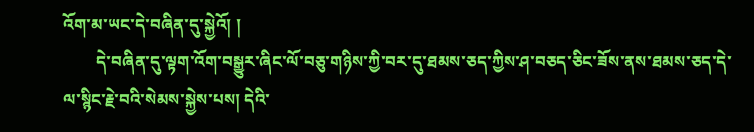འོག་མ་ཡང་དེ་བཞིན་དུ་སྐྱེའོ། །
        དེ་བཞིན་དུ་ལྟག་འོག་བསྒྱུར་ཞིང་ལོ་བཅུ་གཉིས་ཀྱི་བར་དུ་ཐམས་ཅད་ཀྱིས་ཤ་བཅད་ཅིང་ཟོས་ནས་ཐམས་ཅད་དེ་ལ་སྙིང་རྗེ་བའི་སེམས་སྐྱེས་པས། དེའི་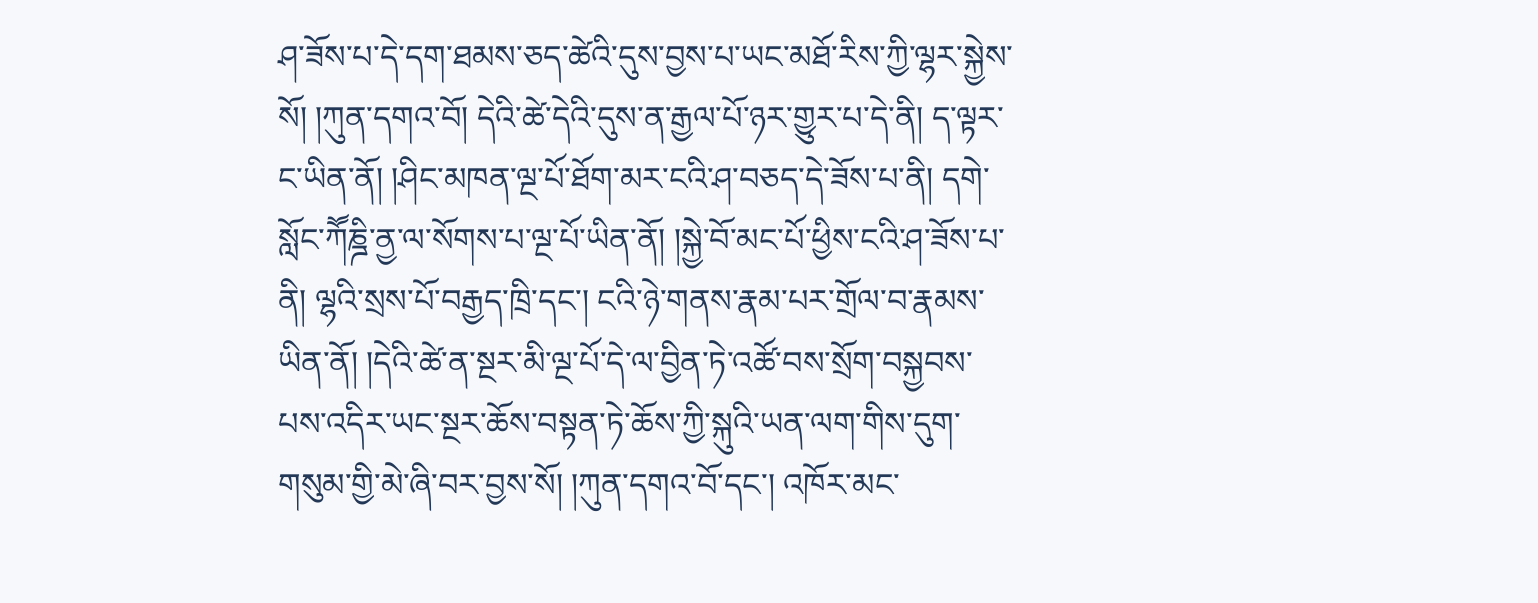ཤ་ཟོས་པ་དེ་དག་ཐམས་ཅད་ཚེའི་དུས་བྱས་པ་ཡང་མཐོ་རིས་ཀྱི་ལྷར་སྐྱེས་སོ། །ཀུན་དགའ་བོ། དེའི་ཚེ་དེའི་དུས་ན་རྒྱལ་པོ་ཉར་གྱུར་པ་དེ་ནི། ད་ལྟར་ང་ཡིན་ནོ། །ཤིང་མཁན་ལྔ་པོ་ཐོག་མར་ངའི་ཤ་བཅད་དེ་ཟོས་པ་ནི། དགེ་སློང་ཀཽཎྜི་ནྱ་ལ་སོགས་པ་ལྔ་པོ་ཡིན་ནོ། །སྐྱེ་བོ་མང་པོ་ཕྱིས་ངའི་ཤ་ཟོས་པ་ནི། ལྷའི་སྲས་པོ་བརྒྱད་ཁྲི་དང་། ངའི་ཉེ་གནས་རྣམ་པར་གྲོལ་བ་རྣམས་ཡིན་ནོ། །དེའི་ཚེ་ན་སྔར་མི་ལྔ་པོ་དེ་ལ་བྱིན་ཏེ་འཚོ་བས་སྲོག་བསྐྱབས་པས་འདིར་ཡང་སྔར་ཆོས་བསྟན་ཏེ་ཆོས་ཀྱི་སྐུའི་ཡན་ལག་གིས་དུག་གསུམ་གྱི་མེ་ཞི་བར་བྱས་སོ། །ཀུན་དགའ་བོ་དང་། འཁོར་མང་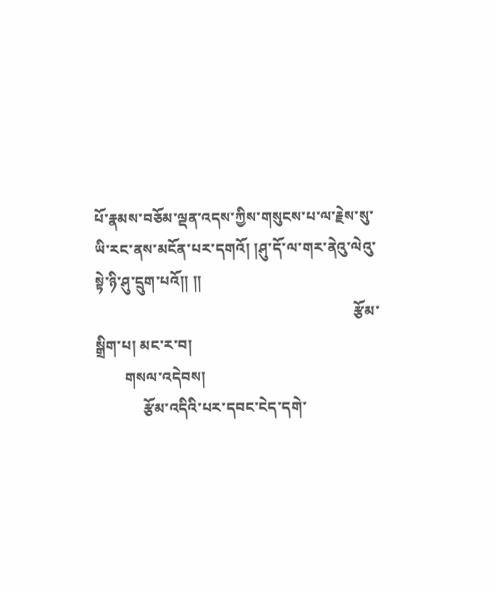པོ་རྣམས་བཅོམ་ལྡན་འདས་ཀྱིས་གསུངས་པ་ལ་རྗེས་སུ་ཡི་རང་ནས་མངོན་པར་དགའོ། །ཤུ་དོ་ལ་གར་ནེའུ་ལེའུ་སྟེ་ཉི་ཤུ་དྲུག་པའོ།། །།
                                                                       རྩོམ་སྒྲིག་པ། མང་ར་བ།
        གསལ་འདེབས།
             རྩོམ་འདིའི་པར་དབང་ངེད་དགེ་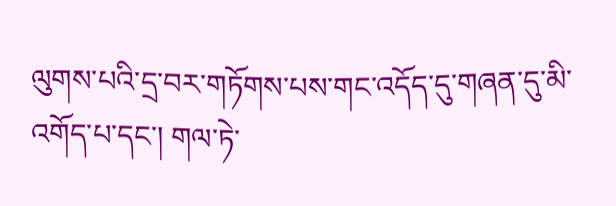ལུགས་པའི་དྲ་བར་གཏོགས་པས་གང་འདོད་དུ་གཞན་དུ་མི་འགོད་པ་དང་། གལ་ཏེ་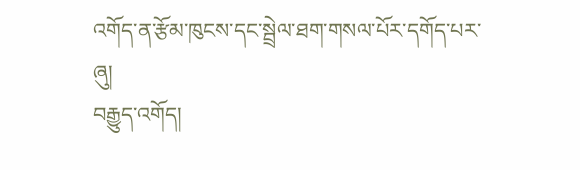འགོད་ན་རྩོམ་ཁུངས་དང་སྦྲེལ་ཐག་གསལ་པོར་དགོད་པར་ཞུ།
བརྒྱུད་འགོད།